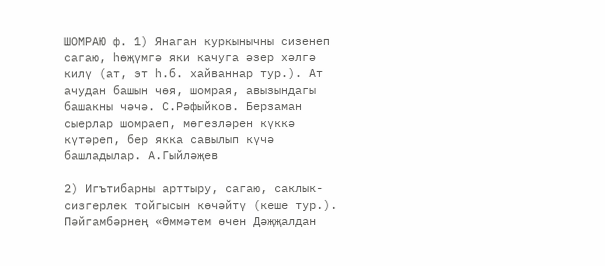ШОМРАЮ ф. 1) Янаган куркынычны сизенеп сагаю, һөҗүмгә яки качуга әзер хәлгә килү (ат, эт һ.б. хайваннар тур.). Ат ачудан башын чөя, шомрая, авызындагы башакны чәчә. С.Рәфыйков. Берзаман сыерлар шомраеп, мөгезләрен күккә күтәреп, бер якка савылып күчә башладылар. А.Гыйләҗев

2) Игътибарны арттыру, сагаю, саклык-сизгерлек тойгысын көчәйтү (кеше тур.). Пәйгамбәрнең «Өммәтем өчен Дәҗҗалдан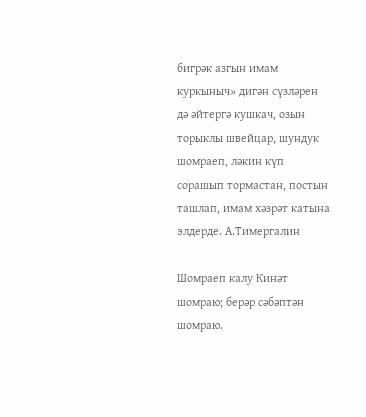бигрәк азгын имам куркыныч» дигән сүзләрен дә әйтергә кушкач, озын торыклы швейцар, шундук шомраеп, ләкин күп сорашып тормастан, постын ташлап, имам хәзрәт катына элдерде. А.Тимергалин

Шомраеп калу Кинәт шомраю; берәр сәбәптән шомраю.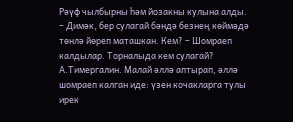Рәүф чылбырны һәм йозакны кулына алды. – Димәк, бер сулагай бәндә безнең көймәдә төнлә йөреп маташкан. Кем? – Шомраеп калдылар. Торналыда кем сулагай? А.Тимергалин. Малай әллә аптырап, әллә шомраеп калган иде: үзен кочакларга тулы ирек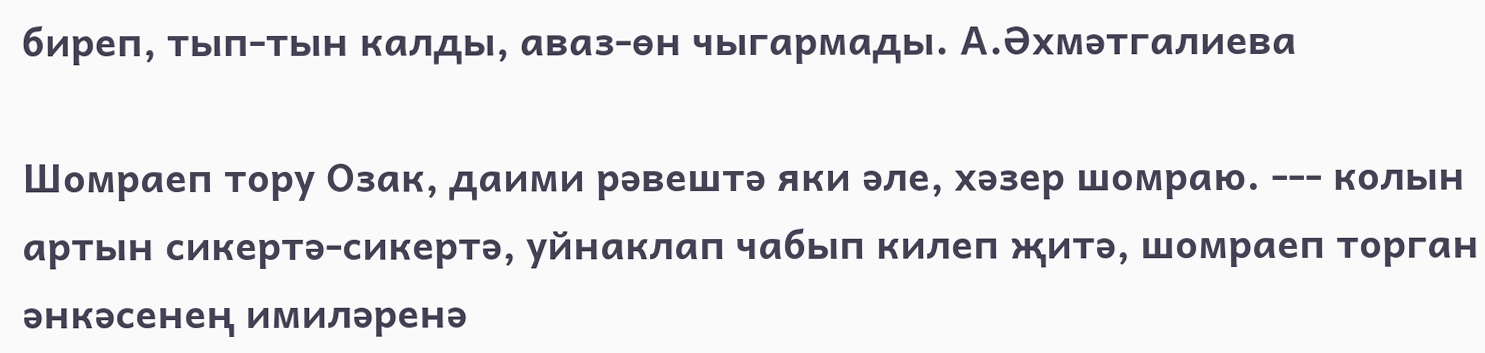биреп, тып-тын калды, аваз-өн чыгармады. А.Әхмәтгалиева

Шомраеп тору Озак, даими рәвештә яки әле, хәзер шомраю. --- колын артын сикертә-сикертә, уйнаклап чабып килеп җитә, шомраеп торган әнкәсенең имиләренә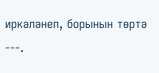иркәләнеп, борынын төртә ---.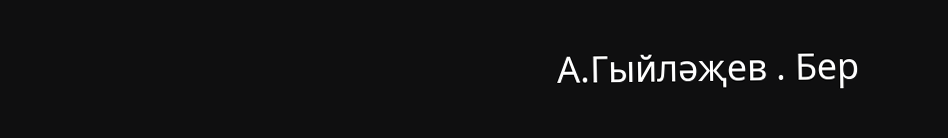А.Гыйләҗев . Бер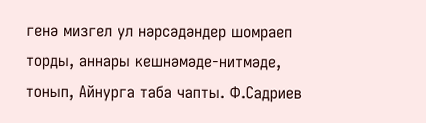генә мизгел ул нәрсәдәндер шомраеп торды, аннары кешнәмәде-нитмәде, тонып, Айнурга таба чапты. Ф.Садриев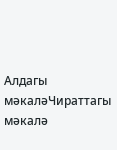Алдагы мәкаләЧираттагы мәкалә